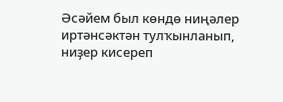Әсәйем был көндө ниңәлер иртәнсәктән тулҡынланып, ниҙер кисереп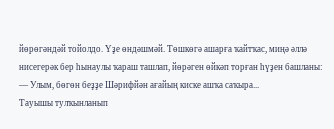йөрөгәндәй тойолдо. Үҙе өндәшмәй. Төшкөгә ашарға ҡайтҡас, миңә әллә нисегерәк бер һынаулы ҡараш ташлап, йөрәген өйкәп торған һүҙен башланы:
— Улым, бөгөн беҙҙе Шәрифйән ағайың киске ашҡа саҡыра...
Тауышы тулҡынланып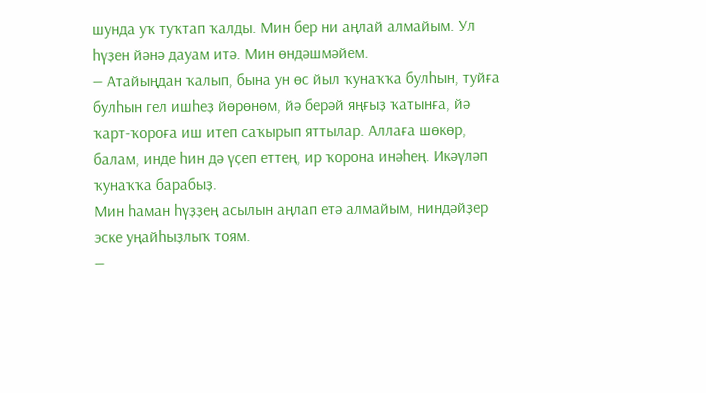шунда уҡ туҡтап ҡалды. Мин бер ни аңлай алмайым. Ул һүҙен йәнә дауам итә. Мин өндәшмәйем.
— Атайыңдан ҡалып, бына ун өс йыл ҡунаҡҡа булһын, туйға булһын гел ишһеҙ йөрөнөм, йә берәй яңғыҙ ҡатынға, йә ҡарт-ҡороға иш итеп саҡырып яттылар. Аллаға шөкөр, балам, инде һин дә үҫеп еттең, ир ҡорона инәһең. Икәүләп ҡунаҡҡа барабыҙ.
Мин һаман һүҙҙең асылын аңлап етә алмайым, ниндәйҙер эске уңайһыҙлыҡ тоям.
—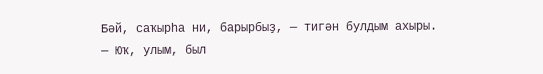Бәй, саҡырһа ни, барырбыҙ, — тигән булдым ахыры.
— Юҡ, улым, был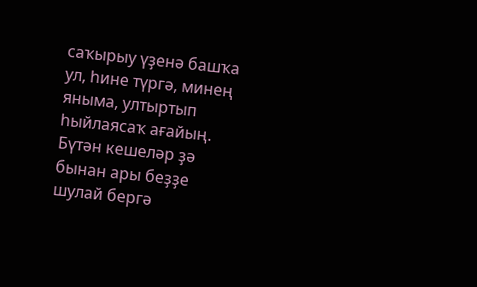саҡырыу үҙенә башҡа ул, һине түргә, минең яныма, ултыртып һыйлаясаҡ ағайың. Бүтән кешеләр ҙә бынан ары беҙҙе шулай бергә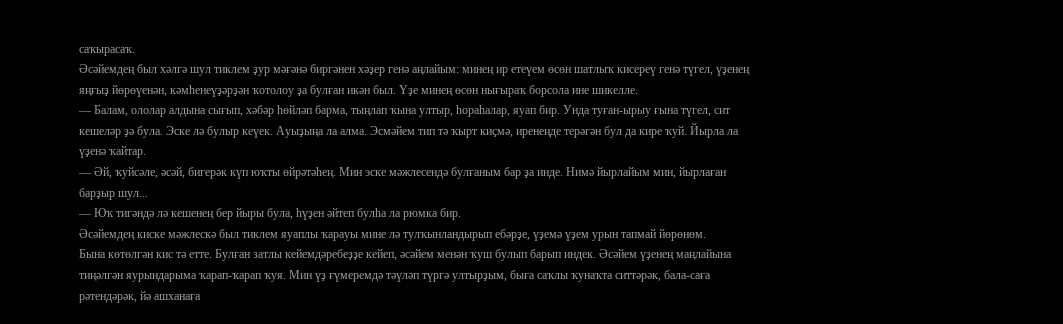саҡырасаҡ.
Әсәйемдең был хәлгә шул тиклем ҙур мәғәнә биргәнен хәҙер генә аңлайым: минең ир етеүем өсөн шатлыҡ кисереү генә түгел, үҙенең яңғыҙ йөрөүенән, кәмһенеүҙәрҙән ҡотолоу ҙа булған икән был. Үҙе минең өсөн нығыраҡ борсола ине шикелле.
— Балам, ололар алдына сығып, хәбәр һөйләп барма, тыңлап ҡына ултыр, һораһалар, яуап бир. Унда туған-ырыу ғына түгел, сит кешеләр ҙә була. Эске лә булыр кеүек. Ауыҙыңа ла алма. Эсмәйем тип тә ҡырт киҫмә, иренеңде терәгән бул да кире ҡуй. Йырла ла үҙенә ҡайтар.
— Әй, ҡуйсәле, әсәй, бигерәк күп юҡты өйрәтәһең. Мин эске мәжлесендә булғаным бар ҙа инде. Нимә йырлайым мин, йырлаған барҙыр шул...
— Юҡ тигәндә лә кешенең бер йыры була, һүҙен әйтеп булһа ла рюмка бир.
Әсәйемдең киске мәжлескә был тиклем яуаплы ҡарауы мине лә тулҡынландырып ебәрҙе, үҙемә үҙем урын тапмай йөрөнөм.
Бына көтөлгән кис тә етте. Булған затлы кейемдәребеҙҙе кейеп, әсәйем менән ҡуш булып барып индек. Әсәйем үҙенең маңлайына тиңәлгән яурындарыма ҡарап-ҡарап ҡуя. Мин үҙ ғүмеремдә тәүләп түргә ултырҙым, быға саҡлы ҡунаҡта ситтәрәк, бала-саға рәтендәрәк, йә ашханаға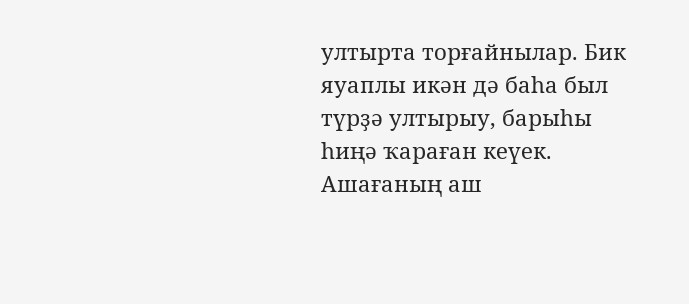ултырта торғайнылар. Бик яуаплы икән дә баһа был түрҙә ултырыу, барыһы һиңә ҡараған кеүек. Ашағаның аш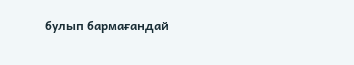булып бармағандай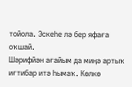тойола. Эскеһе лә бер яфаға оҡшай.
Шәрифйән ағайым да миңә артыҡ иғтибар итә һымаҡ. Көлкө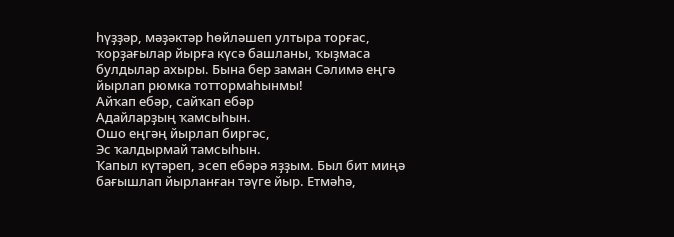һүҙҙәр, мәҙәктәр һөйләшеп ултыра торғас, ҡорҙағылар йырға күсә башланы, ҡыҙмаса булдылар ахыры. Бына бер заман Сәлимә еңгә йырлап рюмка тоттормаһынмы!
Айҡап ебәр, сайҡап ебәр
Адайларҙың ҡамсыһын.
Ошо еңгәң йырлап биргәс,
Эс ҡалдырмай тамсыһын.
Ҡапыл күтәреп, эсеп ебәрә яҙҙым. Был бит миңә бағышлап йырланған тәүге йыр. Етмәһә,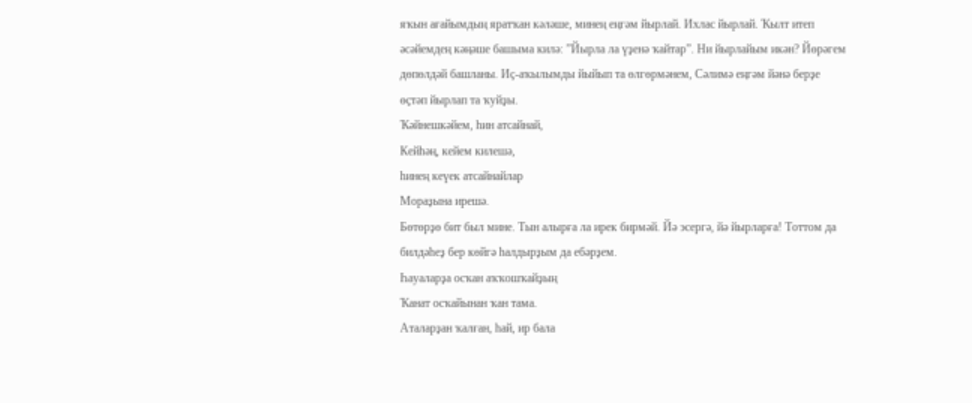яҡын ағайымдың яратҡан кәләше, минең еңгәм йырлай. Ихлас йырлай. Ҡылт итеп әсәйемдең кәңәше башыма килә: ”Йырла ла үҙенә ҡайтар”. Ни йырлайым икән? Йөрәгем дөпөлдәй башланы. Иҫ-аҡылымды йыйып та өлгөрмәнем, Сәлимә еңгәм йәнә берҙе өҫтәп йырлап та ҡуйҙы.
Ҡәйнешкәйем, һин атсайнай,
Кейһәң, кейем килешә,
һинең кеүек атсайнайлар
Мораҙына ирешә.
Бөтөрҙө бит был мине. Тын алырға ла ирек бирмәй. Йә эсергә, йә йырларға! Тоттом да билдәһеҙ бер көйгә һалдырҙым да ебәрҙем.
Һауаларҙа осҡан аҡҡошҡайҙың
Ҡанат осҡайынан ҡан тама.
Аталарҙан ҡалған, һай, ир бала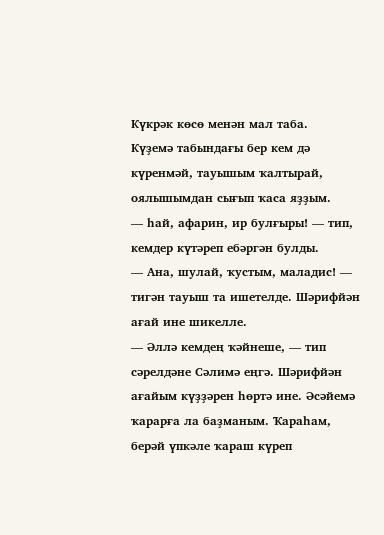Күкрәк көсө менән мал таба.
Күҙемә табындағы бер кем дә күренмәй, тауышым ҡалтырай, оялышымдан сығып ҡаса яҙҙым.
— һай, афарин, ир булғыры! — тип, кемдер күтәреп ебәргән булды.
— Ана, шулай, ҡустым, маладис! — тигән тауыш та ишетелде. Шәрифйән ағай ине шикелле.
— Әллә кемдең ҡәйнеше, — тип сәрелдәне Сәлимә еңгә. Шәрифйән ағайым күҙҙәрен һөртә ине. Әсәйемә ҡарарға ла баҙманым. Ҡараһам, берәй үпкәле ҡараш күреп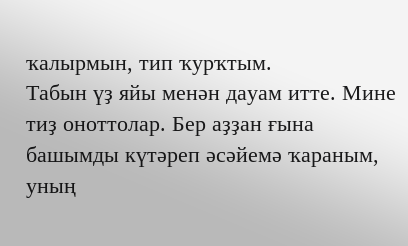ҡалырмын, тип ҡурҡтым.
Табын үҙ яйы менән дауам итте. Мине тиҙ оноттолар. Бер аҙҙан ғына башымды күтәреп әсәйемә ҡараным, уның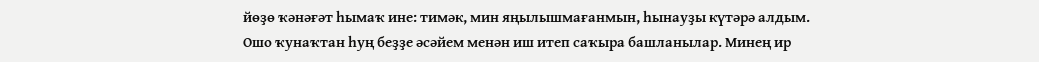йөҙө ҡәнәғәт һымаҡ ине: тимәк, мин яңылышмағанмын, һынауҙы күтәрә алдым.
Ошо ҡунаҡтан һуң беҙҙе әсәйем менән иш итеп саҡыра башланылар. Минең ир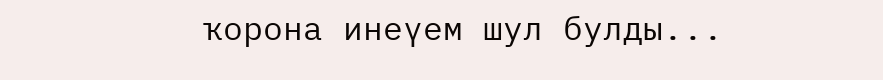ҡорона инеүем шул булды...